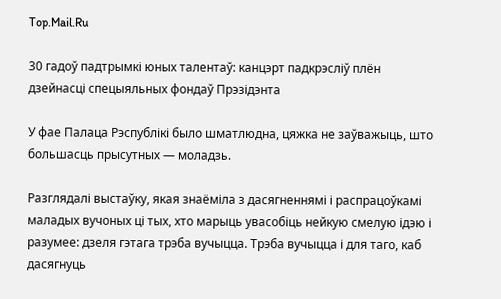Top.Mail.Ru

30 гадоў падтрымкі юных талентаў: канцэрт падкрэсліў плён дзейнасці спецыяльных фондаў Прэзідэнта

У фае Палаца Рэспублікі было шматлюдна, цяжка не заўважыць, што большасць прысутных — моладзь.

Разглядалі выстаўку, якая знаёміла з дасягненнямі і распрацоўкамі маладых вучоных ці тых, хто марыць увасобіць нейкую смелую ідэю і разумее: дзеля гэтага трэба вучыцца. Трэба вучыцца і для таго, каб дасягнуць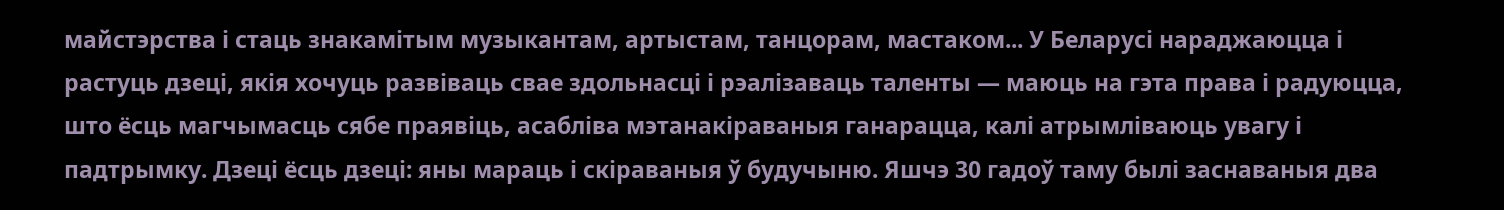майстэрства і стаць знакамітым музыкантам, артыстам, танцорам, мастаком... У Беларусі нараджаюцца і растуць дзеці, якія хочуць развіваць свае здольнасці і рэалізаваць таленты — маюць на гэта права і радуюцца, што ёсць магчымасць сябе праявіць, асабліва мэтанакіраваныя ганарацца, калі атрымліваюць увагу і падтрымку. Дзеці ёсць дзеці: яны мараць і скіраваныя ў будучыню. Яшчэ 30 гадоў таму былі заснаваныя два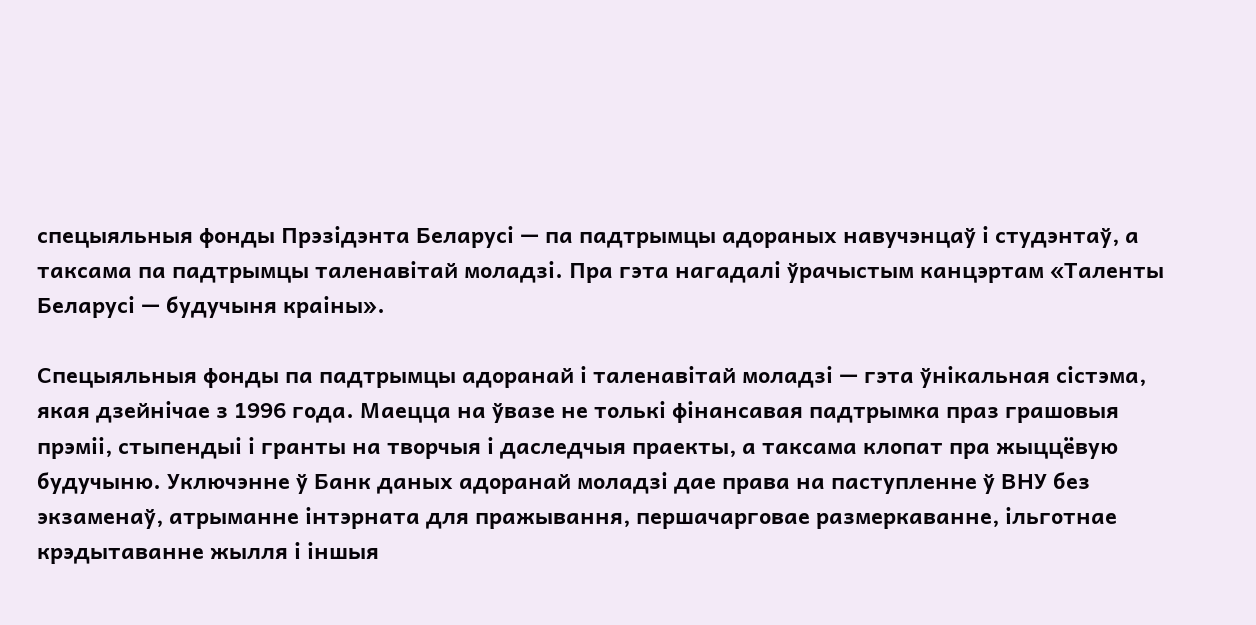спецыяльныя фонды Прэзідэнта Беларусі — па падтрымцы адораных навучэнцаў і студэнтаў, а таксама па падтрымцы таленавітай моладзі. Пра гэта нагадалі ўрачыстым канцэртам «Таленты Беларусі — будучыня краіны».

Спецыяльныя фонды па падтрымцы адоранай і таленавітай моладзі — гэта ўнікальная сістэма, якая дзейнічае з 1996 года. Маецца на ўвазе не толькі фінансавая падтрымка праз грашовыя прэміі, стыпендыі і гранты на творчыя і даследчыя праекты, а таксама клопат пра жыццёвую будучыню. Уключэнне ў Банк даных адоранай моладзі дае права на паступленне ў ВНУ без экзаменаў, атрыманне інтэрната для пражывання, першачарговае размеркаванне, ільготнае крэдытаванне жылля і іншыя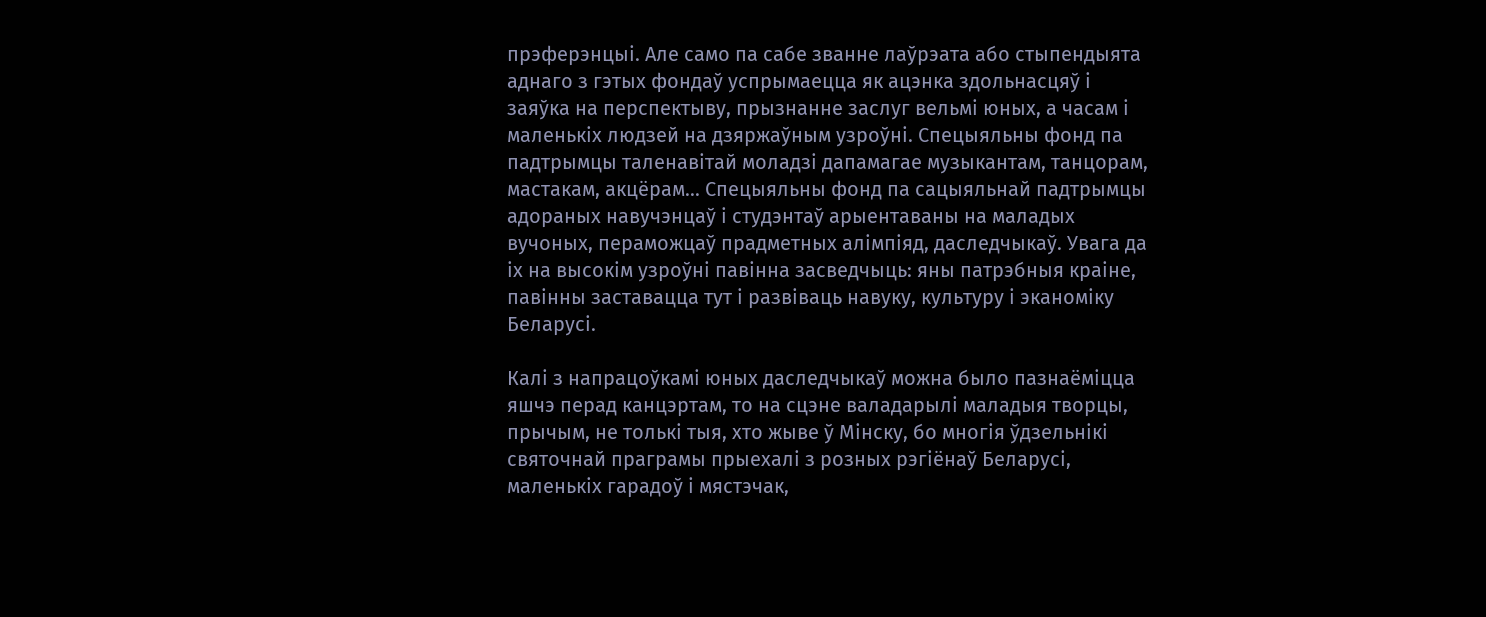прэферэнцыі. Але само па сабе званне лаўрэата або стыпендыята аднаго з гэтых фондаў успрымаецца як ацэнка здольнасцяў і заяўка на перспектыву, прызнанне заслуг вельмі юных, а часам і маленькіх людзей на дзяржаўным узроўні. Спецыяльны фонд па падтрымцы таленавітай моладзі дапамагае музыкантам, танцорам, мастакам, акцёрам... Спецыяльны фонд па сацыяльнай падтрымцы адораных навучэнцаў і студэнтаў арыентаваны на маладых вучоных, пераможцаў прадметных алімпіяд, даследчыкаў. Увага да іх на высокім узроўні павінна засведчыць: яны патрэбныя краіне, павінны заставацца тут і развіваць навуку, культуру і эканоміку Беларусі.

Калі з напрацоўкамі юных даследчыкаў можна было пазнаёміцца яшчэ перад канцэртам, то на сцэне валадарылі маладыя творцы, прычым, не толькі тыя, хто жыве ў Мінску, бо многія ўдзельнікі святочнай праграмы прыехалі з розных рэгіёнаў Беларусі, маленькіх гарадоў і мястэчак,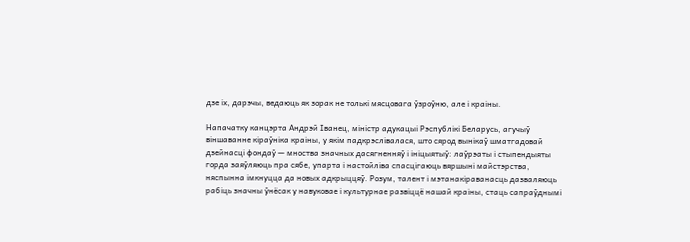дзе іх, дарэчы, ведаюць як зорак не толькі мясцовага ўзроўню, але і краіны.

Напачатку канцэрта Андрэй Іванец, міністр адукацыі Рэспублікі Беларусь, агучыў віншаванне кіраўніка краіны, у якім падкрэслівалася, што сярод вынікаў шматгадовай дзейнасці фондаў — мноства значных дасягненняў і ініцыятыў: лаўрэаты і стыпендыяты горда заяўляюць пра сябе, упарта і настойліва спасцігаюць вяршыні майстэрства, няспынна імкнуцца да новых адкрыццяў. Розум, талент і мэтанакіраванасць дазваляюць рабіць значны ўнёсак у навуковае і культурнае развіццё нашай краіны, стаць сапраўднымі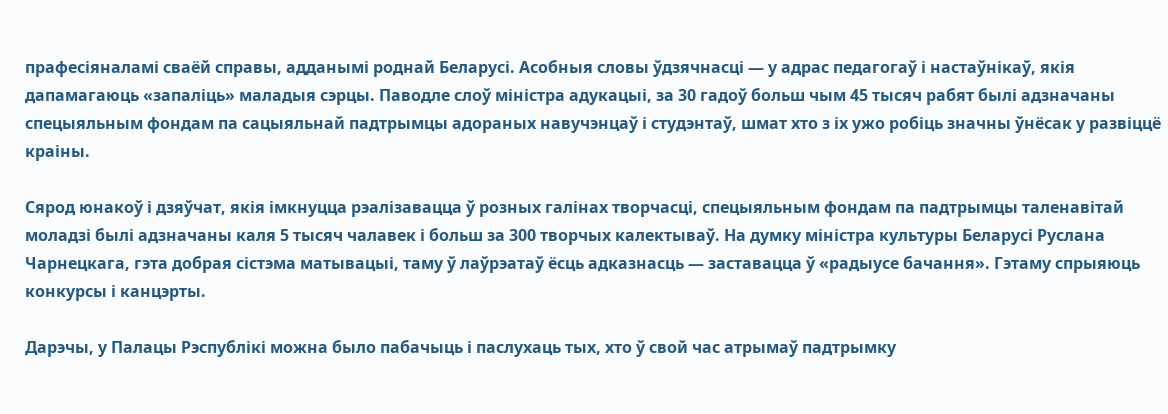прафесіяналамі сваёй справы, адданымі роднай Беларусі. Асобныя словы ўдзячнасці — у адрас педагогаў і настаўнікаў, якія дапамагаюць «запаліць» маладыя сэрцы. Паводле слоў міністра адукацыі, за 30 гадоў больш чым 45 тысяч рабят былі адзначаны спецыяльным фондам па сацыяльнай падтрымцы адораных навучэнцаў і студэнтаў, шмат хто з іх ужо робіць значны ўнёсак у развіццё краіны.

Сярод юнакоў і дзяўчат, якія імкнуцца рэалізавацца ў розных галінах творчасці, спецыяльным фондам па падтрымцы таленавітай моладзі былі адзначаны каля 5 тысяч чалавек і больш за 300 творчых калектываў. На думку міністра культуры Беларусі Руслана Чарнецкага, гэта добрая сістэма матывацыі, таму ў лаўрэатаў ёсць адказнасць — заставацца ў «радыусе бачання». Гэтаму спрыяюць конкурсы і канцэрты.

Дарэчы, у Палацы Рэспублікі можна было пабачыць і паслухаць тых, хто ў свой час атрымаў падтрымку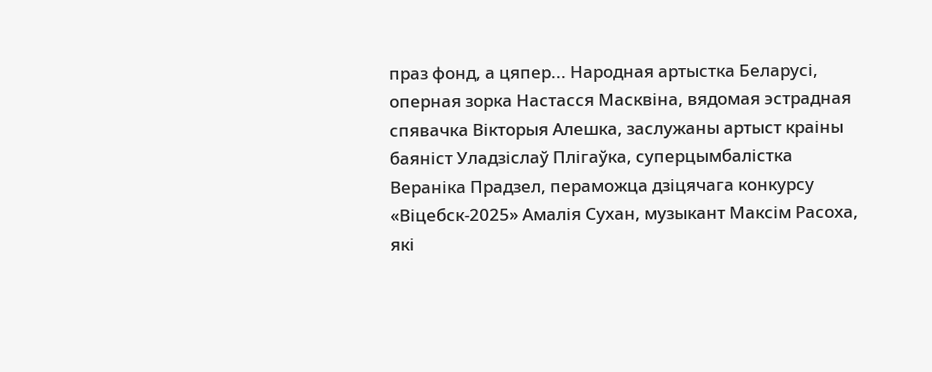праз фонд, а цяпер... Народная артыстка Беларусі, оперная зорка Настасся Масквіна, вядомая эстрадная спявачка Вікторыя Алешка, заслужаны артыст краіны баяніст Уладзіслаў Плігаўка, суперцымбалістка Вераніка Прадзел, пераможца дзіцячага конкурсу «Віцебск-2025» Амалія Сухан, музыкант Максім Расоха, які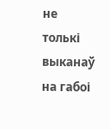не толькі выканаў на габоі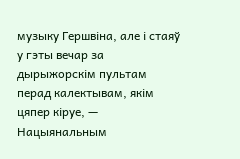музыку Гершвіна, але і стаяў у гэты вечар за дырыжорскім пультам перад калектывам, якім цяпер кіруе, — Нацыянальным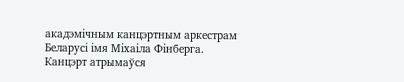акадэмічным канцэртным аркестрам Беларусі імя Міхаіла Фінберга. Канцэрт атрымаўся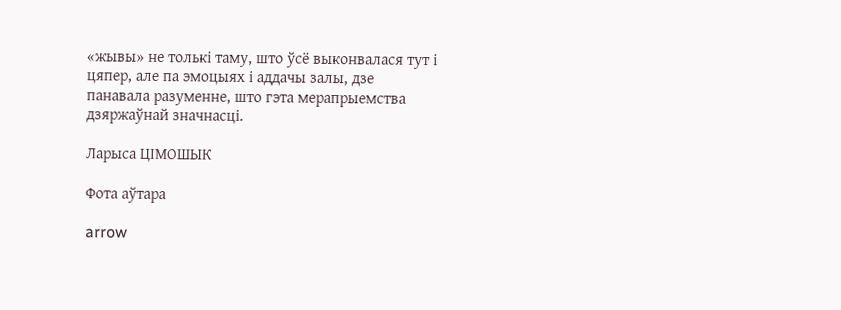«жывы» не толькі таму, што ўсё выконвалася тут і цяпер, але па эмоцыях і аддачы залы, дзе панавала разуменне, што гэта мерапрыемства дзяржаўнай значнасці.

Ларыса ЦІМОШЫК

Фота аўтара

arrow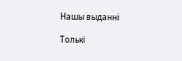Нашы выданні

Толькі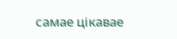самае цікавае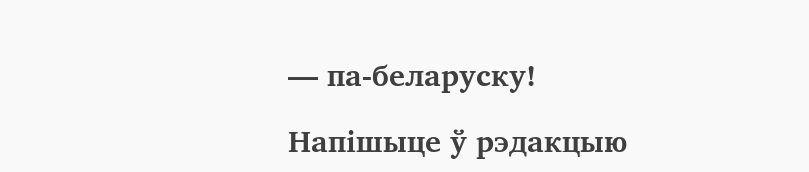— па-беларуску!

Напішыце ў рэдакцыю